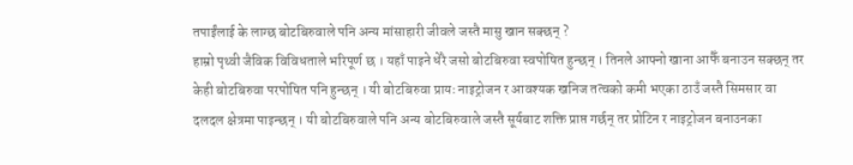तपाईंलाई के लाग्छ बोटबिरुवाले पनि अन्य मांसाहारी जीवले जस्तै मासु खान सक्छन् ?
हाम्रो पृथ्वी जैविक विविधताले भरिपूर्ण छ । यहाँ पाइने धेरै जसो बोटबिरुवा स्वपोषित हुन्छन् । तिनले आफ्नो खाना आफैँ बनाउन सक्छन् तर केही बोटबिरुवा परपोषित पनि हुन्छन् । यी बोटबिरुवा प्रायः नाइट्रोजन र आवश्यक खनिज तत्वको कमी भएका ठाउँ जस्तै सिमसार वा दलदल क्षेत्रमा पाइन्छन् । यी बोटबिरुवाले पनि अन्य बोटबिरुवाले जस्तै सूर्यबाट शक्ति प्राप्त गर्छन् तर प्रोटिन र नाइट्रोजन बनाउनका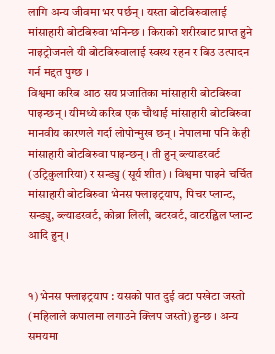लागि अन्य जीवमा भर पर्छन् । यस्ता बोटबिरुवालाई मांसाहारी बोटबिरुवा भनिन्छ । किराको शरीरबाट प्राप्त हुने नाइट्रोजनले यी बोटबिरुवालाई स्वस्थ रहन र बिउ उत्पादन गर्न मद्दत पुग्छ ।
विश्वमा करिब आठ सय प्रजातिका मांसाहारी बोटबिरुवा पाइन्छन् । यीमध्ये करिब एक चौथाई मांसाहारी बोटबिरुवा मानवीय कारणले गर्दा लोपोन्मुख छन् । नेपालमा पनि केही मांसाहारी बोटबिरुवा पाइन्छन् । ती हुन् ब्ल्याडरवर्ट (उट्रिकुलारिया) र सन्ड्यु (सूर्य शीत) । विश्वमा पाइने चर्चित मांसाहारी बोटबिरुवा भेनस फ्लाइट्रयाप, पिचर प्लान्ट, सन्ड्यु, ब्ल्याडरवर्ट, कोब्रा लिली, बटरवर्ट, वाटरह्विल प्लान्ट आदि हुन् ।


१) भेनस फ्लाइट्रयाप : यसको पात दुई वटा पखेटा जस्तो (महिलाले कपालमा लगाउने क्लिप जस्तो) हुन्छ । अन्य समयमा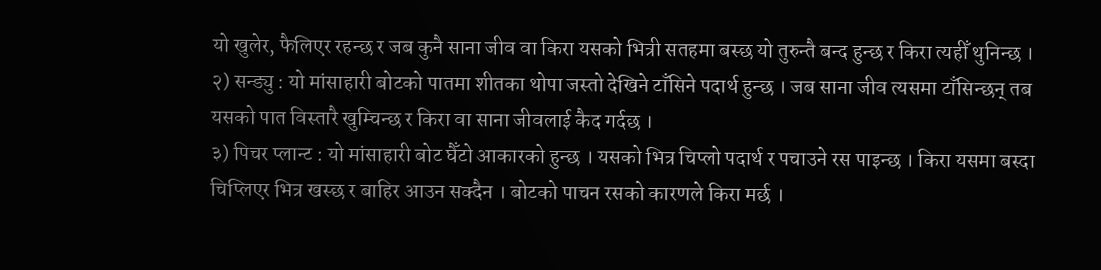यो खुलेर, फैलिएर रहन्छ र जब कुनै साना जीव वा किरा यसको भित्री सतहमा बस्छ यो तुरुन्तै बन्द हुन्छ र किरा त्यहीँ थुनिन्छ ।
२) सन्ड्यु : यो मांसाहारी बोटको पातमा शीतका थोपा जस्तो देखिने टाँसिने पदार्थ हुन्छ । जब साना जीव त्यसमा टाँसिन्छन् तब यसको पात विस्तारै खुम्चिन्छ र किरा वा साना जीवलाई कैद गर्दछ ।
३) पिचर प्लान्ट : यो मांसाहारी बोट घैँटो आकारको हुन्छ । यसको भित्र चिप्लो पदार्थ र पचाउने रस पाइन्छ । किरा यसमा बस्दा चिप्लिएर भित्र खस्छ र बाहिर आउन सक्दैन । बोटको पाचन रसको कारणले किरा मर्छ ।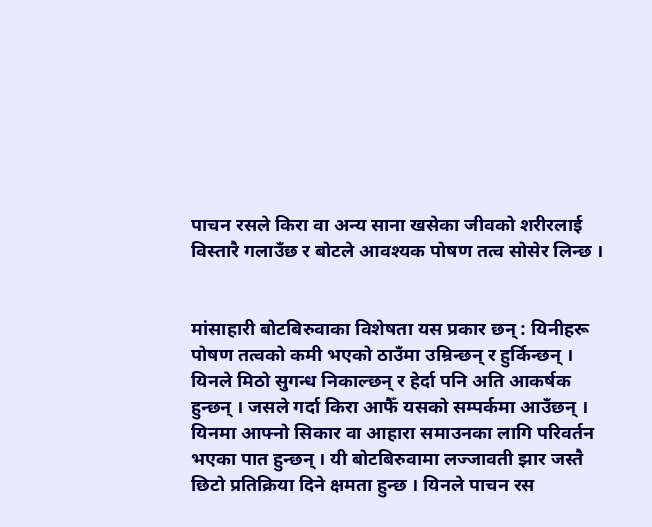पाचन रसले किरा वा अन्य साना खसेका जीवको शरीरलाई विस्तारै गलाउँछ र बोटले आवश्यक पोषण तत्व सोसेर लिन्छ ।


मांसाहारी बोटबिरुवाका विशेषता यस प्रकार छन् : यिनीहरू पोषण तत्वको कमी भएको ठाउँमा उम्रिन्छन् र हुर्किन्छन् । यिनले मिठो सुगन्ध निकाल्छन् र हेर्दा पनि अति आकर्षक हुन्छन् । जसले गर्दा किरा आफैँ यसको सम्पर्कमा आउँछन् । यिनमा आफ्नो सिकार वा आहारा समाउनका लागि परिवर्तन भएका पात हुन्छन् । यी बोटबिरुवामा लज्जावती झार जस्तै छिटो प्रतिक्रिया दिने क्षमता हुन्छ । यिनले पाचन रस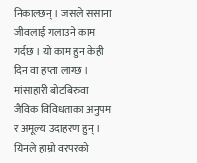निकाल्छन् । जसले ससाना जीवलाई गलाउने काम गर्दछ । यो काम हुन केही दिन वा हप्ता लाग्छ ।
मांसाहारी बोटबिरुवा जैविक विविधताका अनुपम र अमूल्य उदाहरण हुन् । यिनले हाम्रो वरपरको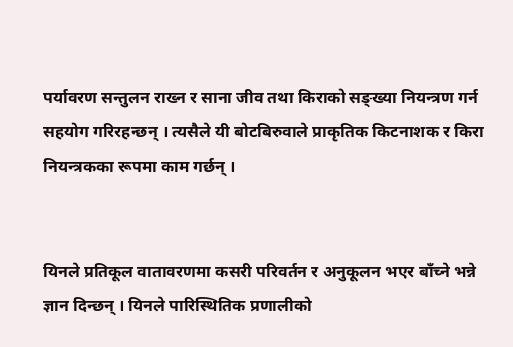पर्यावरण सन्तुलन राख्न र साना जीव तथा किराको सङ्ख्या नियन्त्रण गर्न सहयोग गरिरहन्छन् । त्यसैले यी बोटबिरुवाले प्राकृतिक किटनाशक र किरा नियन्त्रकका रूपमा काम गर्छन् ।


यिनले प्रतिकूल वातावरणमा कसरी परिवर्तन र अनुकूलन भएर बाँच्ने भन्ने ज्ञान दिन्छन् । यिनले पारिस्थितिक प्रणालीको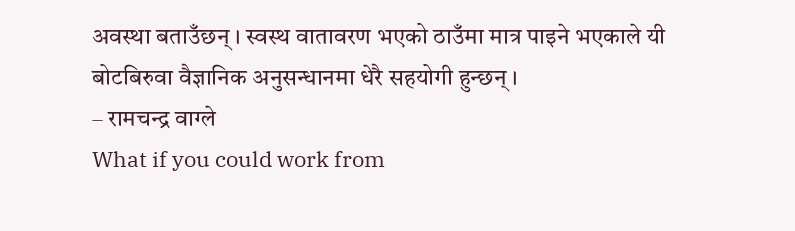अवस्था बताउँछन् । स्वस्थ वातावरण भएको ठाउँमा मात्र पाइने भएकाले यी बोटबिरुवा वैज्ञानिक अनुसन्धानमा धेरै सहयोगी हुन्छन् ।
– रामचन्द्र वाग्ले
What if you could work from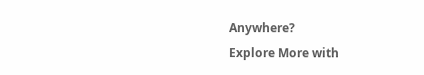Anywhere?
Explore More with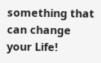something that can change your Life!